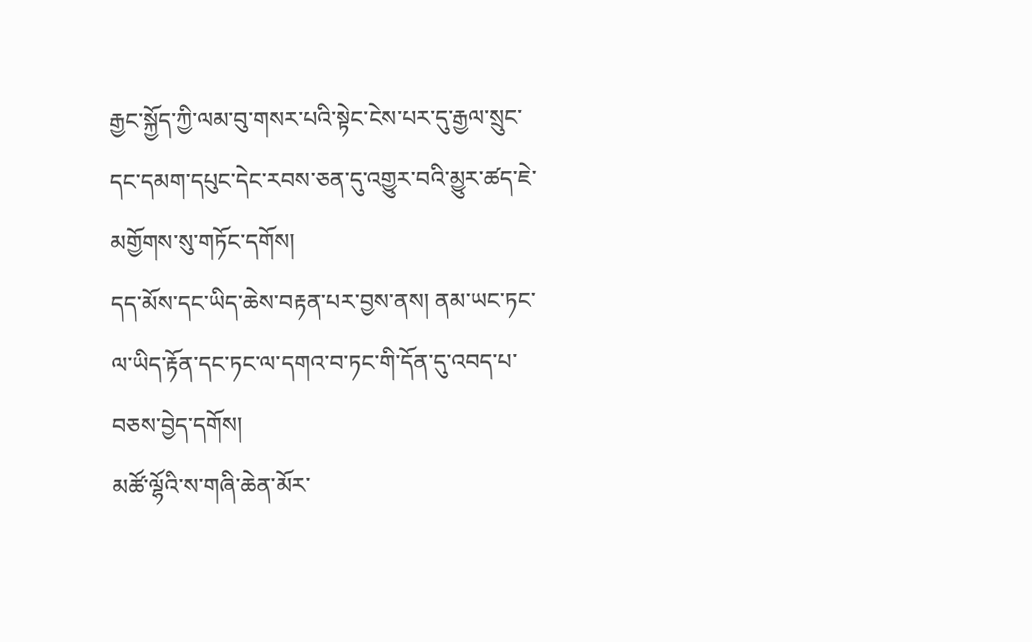རྒྱང་སྐྱོད་ཀྱི་ལམ་བུ་གསར་པའི་སྟེང་ངེས་པར་དུ་རྒྱལ་སྲུང་དང་དམག་དཔུང་དེང་རབས་ཅན་དུ་འགྱུར་བའི་མྱུར་ཚད་ཇེ་མགྱོགས་སུ་གཏོང་དགོས།
དད་མོས་དང་ཡིད་ཆེས་བརྟན་པར་བྱས་ནས། ནམ་ཡང་ཏང་ལ་ཡིད་རྟོན་དང་ཏང་ལ་དགའ་བ་ཏང་གི་དོན་དུ་འབད་པ་བཅས་བྱེད་དགོས།
མཚོ་ལྷོའི་ས་གཞི་ཆེན་མོར་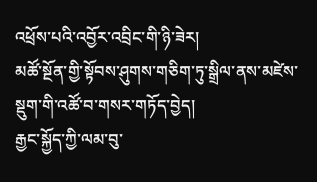འཕྲོས་པའི་འབྱོར་འབྲིང་གི་ཉི་ཟེར།
མཚོ་སྔོན་གྱི་སྟོབས་ཤུགས་གཅིག་ཏུ་སྒྲིལ་ནས་མཛེས་སྡུག་གི་འཚོ་བ་གསར་གཏོད་བྱེད།
རྒྱང་སྐྱོད་ཀྱི་ལམ་བུ་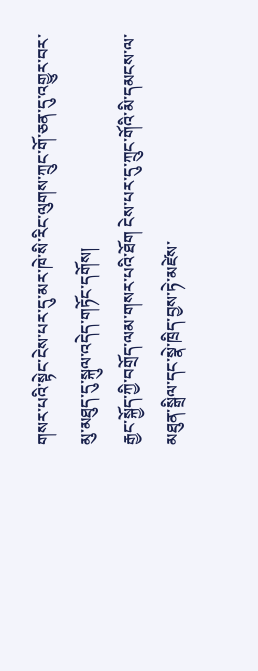གསར་པའི་སྟེང་ངེས་པར་དུ་མར་ཁེ་སི་རིང་ལུགས་ཀྲུང་གོ་ཅན་དུ་འགྱུར་བར་མུ་མཐུད་དུ་སྐུལ་འདེད་གཏོང་དགོས།
རྒྱང་སྐྱོད་ཀྱི་བགྲོད་ལམ་གསར་པའི་ཐོག ངེས་པར་དུ་ཀྲུང་གོའི་མི་དམངས་ལ་མཐུན་སྒྲིལ་དང་སྣེ་ཁྲིད་བྱས་ཏེ་མཛེས་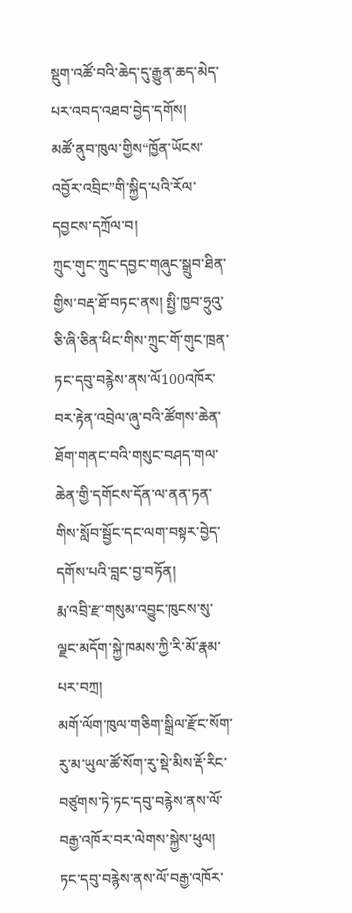སྡུག་འཚོ་བའི་ཆེད་དུ་རྒྱུན་ཆད་མེད་པར་འབད་འཐབ་བྱེད་དགོས།
མཚོ་ནུབ་ཁུལ་གྱིས“ཁྱོན་ཡོངས་འབྱོར་འབྲིང”གི་སྐྱིད་པའི་རོལ་དབྱངས་དཀྲོལ་བ།
ཀྲུང་གུང་ཀྲུང་དབྱང་གཞུང་སྒྲུབ་ཐིན་གྱིས་བརྡ་ཐོ་བཏང་ནས། སྤྱི་ཁྱབ་ཧྲུའུ་ཅི་ཞི་ཅིན་ཕིང་གིས་ཀྲུང་གོ་གུང་ཁྲན་ཏང་དབུ་བརྙེས་ནས་ལོ100འཁོར་བར་རྟེན་འབྲེལ་ཞུ་བའི་ཚོགས་ཆེན་ཐོག་གནང་བའི་གསུང་བཤད་གལ་ཆེན་གྱི་དགོངས་དོན་ལ་ནན་ཏན་གིས་སློབ་སྦྱོང་དང་ལག་བསྟར་བྱེད་དགོས་པའི་བླང་བྱ་བཏོན།
རྨ་འབྲི་རྫ་གསུམ་འབྱུང་ཁུངས་སུ་ལྗང་མདོག་སྐྱེ་ཁམས་ཀྱི་རི་མོ་རྣམ་པར་བཀྲ།
མགོ་ལོག་ཁུལ་གཅིག་སྒྲིལ་རྫོང་སོག་རུ་མ་ཡུལ་ཚོ་སོག་རུ་སྡེ་མིས་རྡོ་རིང་བཙུགས་ཏེ་ཏང་དབུ་བརྙེས་ནས་ལོ་བརྒྱ་འཁོར་བར་ལེགས་སྐྱེས་ཕུལ།
ཏང་དབུ་བརྙེས་ནས་ལོ་བརྒྱ་འཁོར་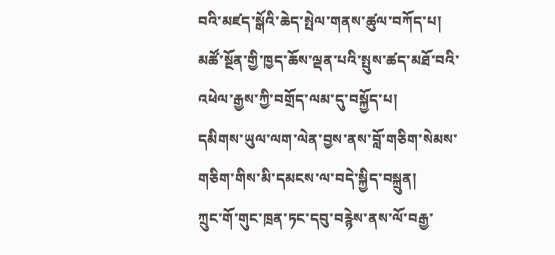བའི་མཛད་སྒོའི་ཆེད་སྤེལ་གནས་ཚུལ་བཀོད་པ།
མཚོ་སྔོན་གྱི་ཁྱད་ཆོས་ལྡན་པའི་སྤུས་ཚད་མཐོ་བའི་འཕེལ་རྒྱས་ཀྱི་བགྲོད་ལམ་དུ་བསྐྱོད་པ།
དམིགས་ཡུལ་ལག་ལེན་བྱས་ནས་བློ་གཅིག་སེམས་གཅིག་གིས་མི་དམངས་ལ་བདེ་སྐྱིད་བསྐྲུན།
ཀྲུང་གོ་གུང་ཁྲན་ཏང་དབུ་བརྙེས་ནས་ལོ་བརྒྱ་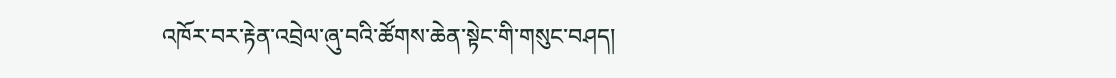འཁོར་བར་རྟེན་འབྲེལ་ཞུ་བའི་ཚོགས་ཆེན་སྟེང་གི་གསུང་བཤད།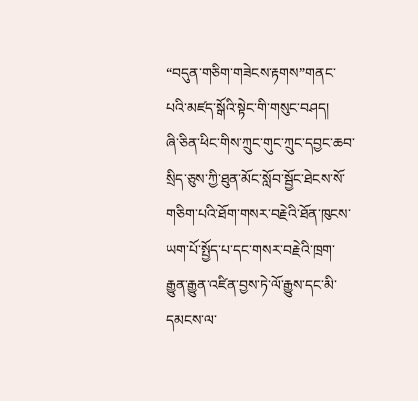“བདུན་གཅིག་གཟེངས་རྟགས”གནང་པའི་མཛད་སྒོའི་སྟེང་གི་གསུང་བཤད།
ཞི་ཅིན་ཕིང་གིས་ཀྲུང་གུང་ཀྲུང་དབྱང་ཆབ་སྲིད་ཅུས་ཀྱི་ཐུན་མོང་སློབ་སྦྱོང་ཐེངས་སོ་གཅིག་པའི་ཐོག་གསར་བརྗེའི་ཐོན་ཁུངས་ཡག་པོ་སྤྱོད་པ་དང་གསར་བརྗེའི་ཁྲག་རྒྱུན་རྒྱུན་འཛིན་བྱས་ཏེ་ལོ་རྒྱུས་དང་མི་དམངས་ལ་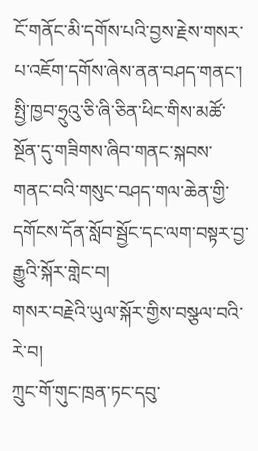ངོ་གནོང་མི་དགོས་པའི་བྱས་རྗེས་གསར་པ་འཇོག་དགོས་ཞེས་ནན་བཤད་གནང་།
སྤྱི་ཁྱབ་ཧྲུའུ་ཅི་ཞི་ཅིན་ཕིང་གིས་མཚོ་སྔོན་དུ་གཟིགས་ཞིབ་གནང་སྐབས་གནང་བའི་གསུང་བཤད་གལ་ཆེན་གྱི་དགོངས་དོན་སློབ་སྦྱོང་དང་ལག་བསྟར་བྱ་རྒྱུའི་སྐོར་གླེང་བ།
གསར་བརྗེའི་ཡུལ་སྐོར་གྱིས་བསྩལ་བའི་རེ་བ།
ཀྲུང་གོ་གུང་ཁྲན་ཏང་དབུ་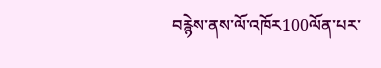བརྙེས་ནས་ལོ་འཁོར100ལོན་པར་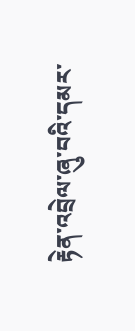རྟེན་འབྲེལ་ཞུ་བའི་དམར་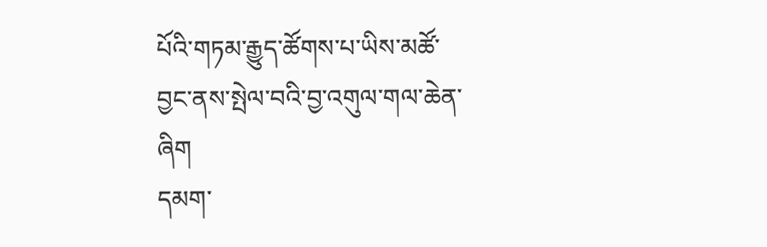པོའི་གཏམ་རྒྱུད་ཚོགས་པ་ཡིས་མཚོ་བྱང་ནས་སྤེལ་བའི་བྱ་འགུལ་གལ་ཆེན་ཞིག
དམག་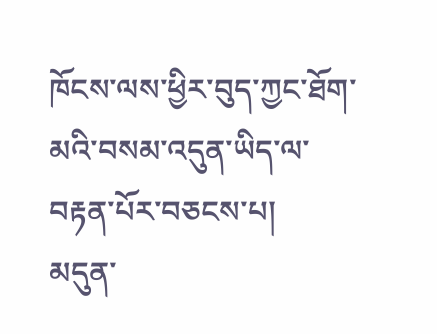ཁོངས་ལས་ཕྱིར་བུད་ཀྱང་ཐོག་མའི་བསམ་འདུན་ཡིད་ལ་བརྟན་པོར་བཅངས་པ།
མདུན་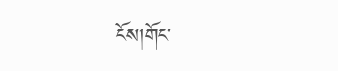ངོས།གོང་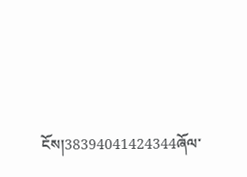ངོས།38394041424344ཞོལ་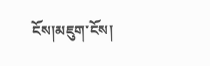ངོས།མཇུག་ངོས།